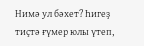Нимә ул бәхет? Һигеҙ тиҫтә ғүмер юлы үтеп,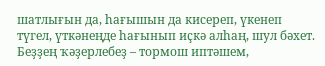шатлығын да, һағышын да кисереп, үкенеп түгел, үткәнеңде һағынып иҫкә алһаң, шул бәхет. Беҙҙең ҡәҙерлебеҙ – тормош иптәшем,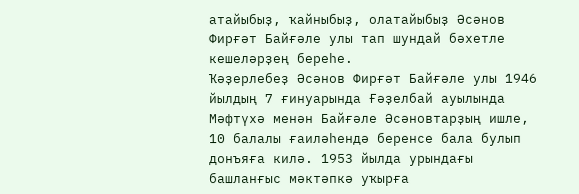атайыбыҙ, ҡайныбыҙ, олатайыбыҙ Әсәнов Фирғәт Байғәле улы тап шундай бәхетле кешеләрҙең береһе.
Ҡәҙерлебеҙ Әсәнов Фирғәт Байғәле улы 1946 йылдың 7 ғинуарында Ғәҙелбай ауылында Мәфтүхә менән Байғәле Әсәновтарҙың ишле, 10 балалы ғаиләһендә беренсе бала булып донъяға килә. 1953 йылда урындағы башланғыс мәктәпкә уҡырға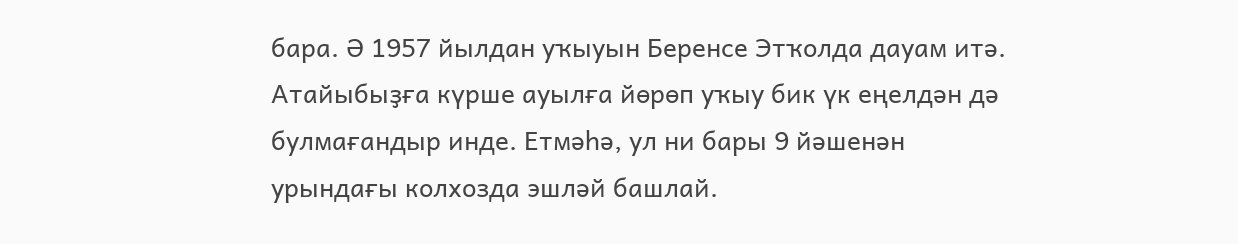бара. Ә 1957 йылдан уҡыуын Беренсе Этҡолда дауам итә. Атайыбыҙға күрше ауылға йөрөп уҡыу бик үк еңелдән дә булмағандыр инде. Етмәһә, ул ни бары 9 йәшенән урындағы колхозда эшләй башлай.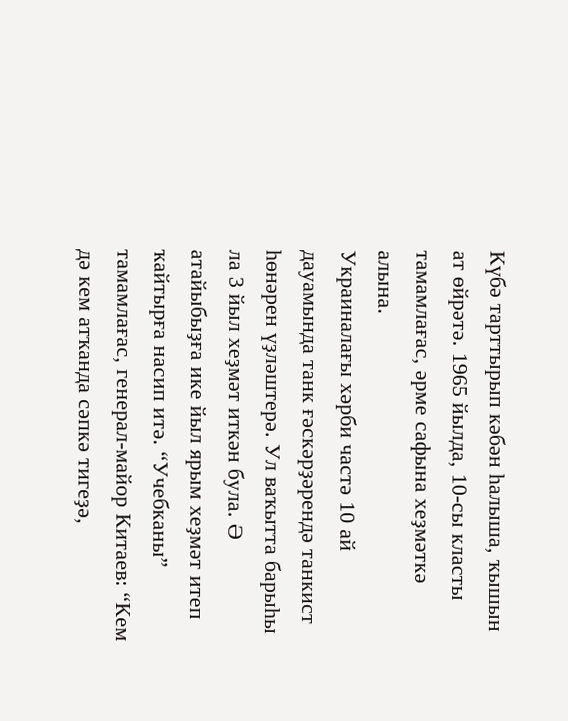Күбә тарттырып кәбән һалыша, ҡышын ат өйрәтә. 1965 йылда, 10-сы класты тамамлағас, әрме сафына хеҙмәткә алына.
Украиналағы хәрби частә 10 ай дауамында танк ғәскәрҙәрендә танкист һөнәрен үҙләштерә. Ул ваҡытта барыһы ла 3 йыл хеҙмәт иткән була. Ә атайыбыҙға ике йыл ярым хеҙмәт итеп ҡайтырға насип итә. “Учебканы” тамамлағас, генерал-майор Китаев: “Кем дә кем атҡанда сәпкә тигеҙә,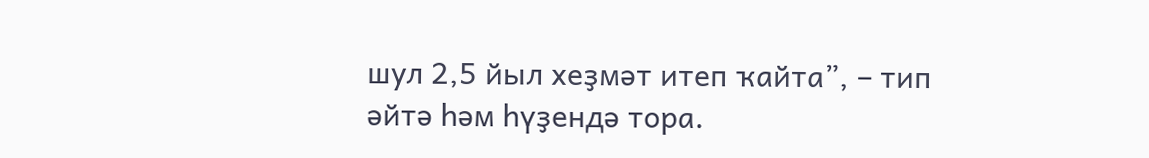шул 2,5 йыл хеҙмәт итеп ҡайта”, – тип әйтә һәм һүҙендә тора.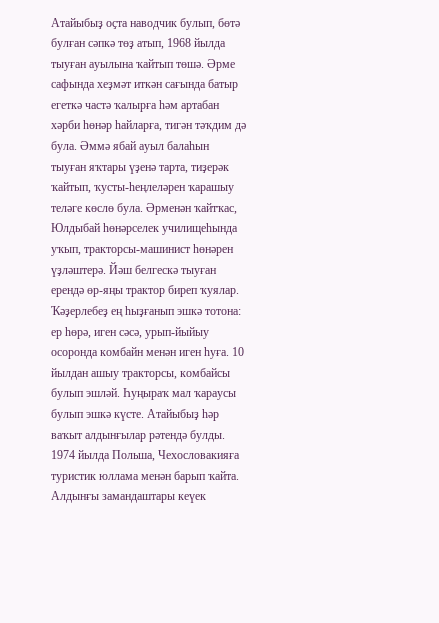Атайыбыҙ оҫта наводчик булып, бөтә булған сәпкә төҙ атып, 1968 йылда тыуған ауылына ҡайтып төшә. Әрме сафында хеҙмәт иткән сағында батыр егеткә частә ҡалырға һәм артабан хәрби һөнәр һайларға, тигән тәҡдим дә була. Әммә ябай ауыл балаһын тыуған яҡтары үҙенә тарта, тиҙерәк ҡайтып, ҡусты-һеңлеләрен ҡарашыу теләге көслө була. Әрменән ҡайтҡас, Юлдыбай һөнәрселек училищеһында уҡып, тракторсы-машинист һөнәрен үҙләштерә. Йәш белгескә тыуған ерендә өр-яңы трактор биреп ҡуялар. Ҡәҙерлебеҙ ең һыҙғанып эшкә тотона: ер һөрә, иген сәсә, урып-йыйыу осоронда комбайн менән иген һуға. 10 йылдан ашыу тракторсы, комбайсы булып эшләй. Һуңыраҡ мал ҡараусы булып эшкә күсте. Атайыбыҙ һәр ваҡыт алдынғылар рәтендә булды. 1974 йылда Польша, Чехословакияға туристик юллама менән барып ҡайта. Алдынғы замандаштары кеүек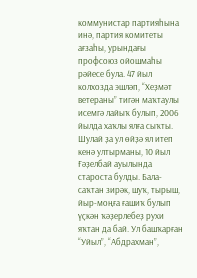коммунистар партияһына инә, партия комитеты ағзаһы, урындағы профсоюз ойошмаһы рәйесе була. 47 йыл колхозда эшләп, “Хеҙмәт ветераны” тигән маҡтаулы исемгә лайыҡ булып, 2006 йылда хаҡлы ялға сыҡты. Шулай ҙа ул өйҙә ял итеп кенә ултырманы, 10 йыл Ғәҙелбай ауылында староста булды. Бала-саҡтан зирәк, шуҡ, тырыш, йыр-моңға ғашиҡ булып үҫкән ҡәҙерлебеҙ рухи яҡтан да бай. Ул башҡарған “Уйыл”, “Абдрахман”,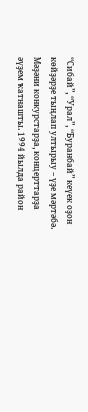“Сибай”, “Урал”, “Буранбай” кеүек оҙон көйҙәрҙе тыңлап ултырыу – үҙе мәртәбә. Мәҙәни конкурстарҙа, концерттарҙа әүҙем ҡатнашты. 1994 йылда район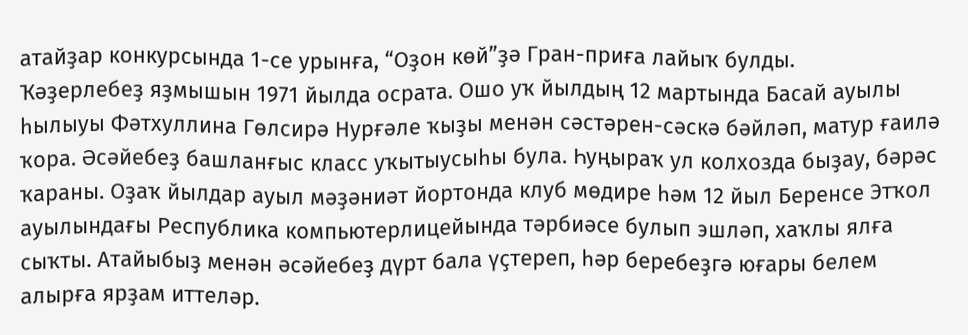атайҙар конкурсында 1-се урынға, “Оҙон көй”ҙә Гран-приға лайыҡ булды.
Ҡәҙерлебеҙ яҙмышын 1971 йылда осрата. Ошо уҡ йылдың 12 мартында Басай ауылы һылыуы Фәтхуллина Гөлсирә Нурғәле ҡыҙы менән сәстәрен-сәскә бәйләп, матур ғаилә ҡора. Әсәйебеҙ башланғыс класс уҡытыусыһы була. Һуңыраҡ ул колхозда быҙау, бәрәс ҡараны. Оҙаҡ йылдар ауыл мәҙәниәт йортонда клуб мөдире һәм 12 йыл Беренсе Этҡол ауылындағы Республика компьютерлицейында тәрбиәсе булып эшләп, хаҡлы ялға сыҡты. Атайыбыҙ менән әсәйебеҙ дүрт бала үҫтереп, һәр беребеҙгә юғары белем алырға ярҙам иттеләр.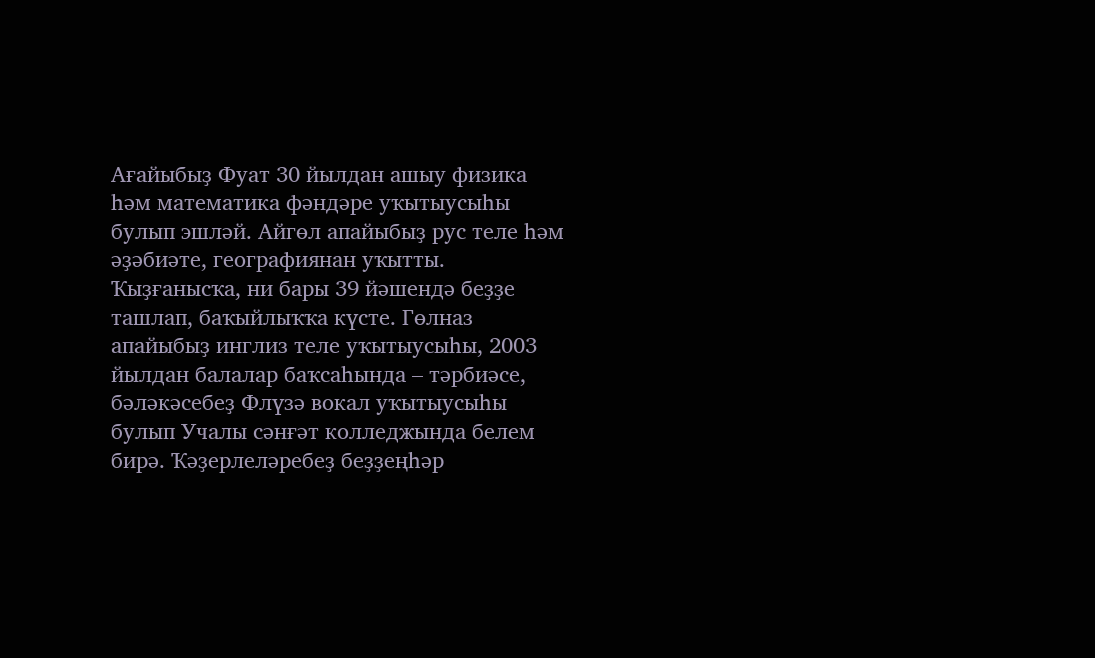Ағайыбыҙ Фуат 30 йылдан ашыу физика һәм математика фәндәре уҡытыусыһы булып эшләй. Айгөл апайыбыҙ рус теле һәм әҙәбиәте, географиянан уҡытты. Ҡыҙғанысҡа, ни бары 39 йәшендә беҙҙе ташлап, баҡыйлыҡҡа күсте. Гөлназ апайыбыҙ инглиз теле уҡытыусыһы, 2003 йылдан балалар баҡсаһында – тәрбиәсе, бәләкәсебеҙ Флүзә вокал уҡытыусыһы булып Учалы сәнғәт колледжында белем бирә. Ҡәҙерлеләребеҙ беҙҙеңһәр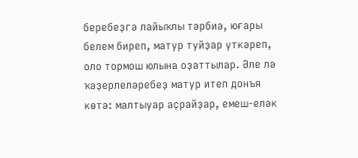беребеҙгә лайыҡлы тәрбиә, юғары белем биреп, матур туйҙар үткәреп, оло тормош юлына оҙаттылар. Әле лә ҡәҙерлеләребеҙ матур итеп донъя көтә: малтыуар аҫрайҙар, емеш-еләк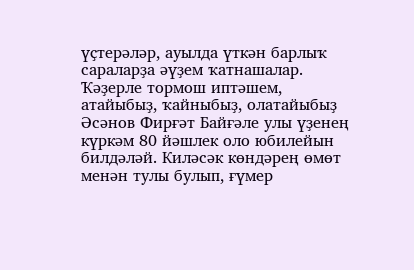үҫтерәләр, ауылда үткән барлыҡ сараларҙа әүҙем ҡатнашалар.
Ҡәҙерле тормош иптәшем, атайыбыҙ, ҡайныбыҙ, олатайыбыҙ Әсәнов Фирғәт Байғәле улы үҙенең күркәм 80 йәшлек оло юбилейын билдәләй. Киләсәк көндәрең өмөт менән тулы булып, ғүмер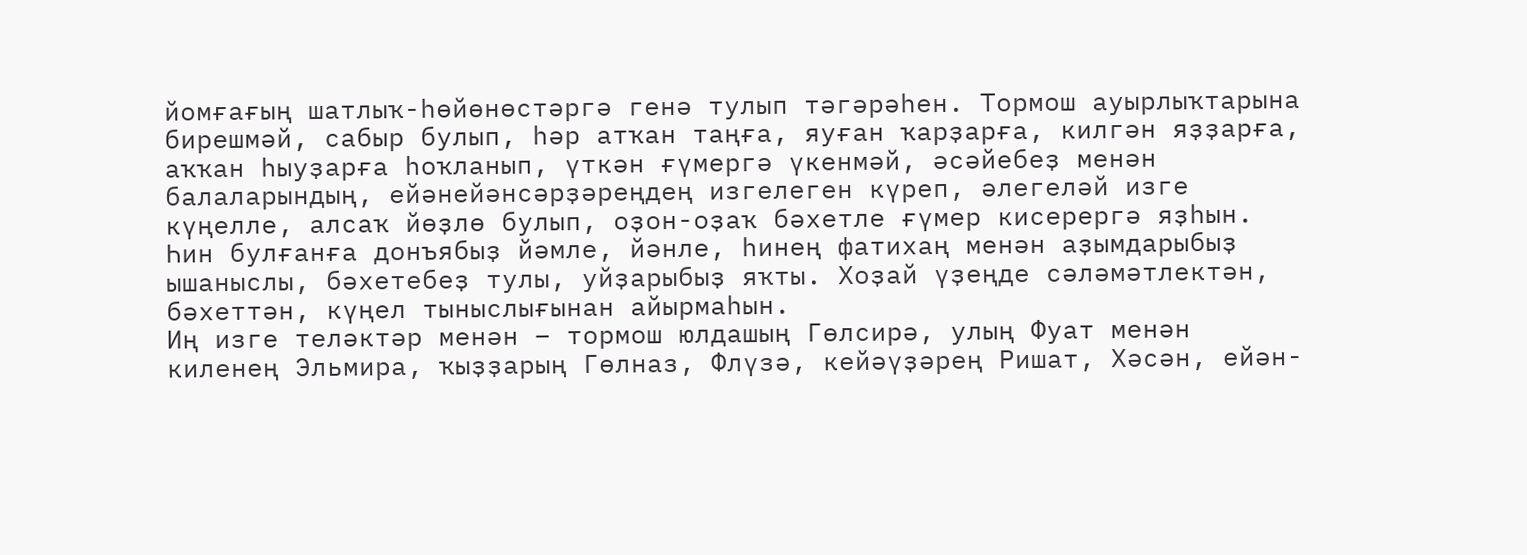йомғағың шатлыҡ-һөйөнөстәргә генә тулып тәгәрәһен. Тормош ауырлыҡтарына бирешмәй, сабыр булып, һәр атҡан таңға, яуған ҡарҙарға, килгән яҙҙарға, аҡҡан һыуҙарға һоҡланып, үткән ғүмергә үкенмәй, әсәйебеҙ менән балаларындың, ейәнейәнсәрҙәреңдең изгелеген күреп, әлегеләй изге күңелле, алсаҡ йөҙлө булып, оҙон-оҙаҡ бәхетле ғүмер кисерергә яҙһын. Һин булғанға донъябыҙ йәмле, йәнле, һинең фатихаң менән аҙымдарыбыҙ ышаныслы, бәхетебеҙ тулы, уйҙарыбыҙ яҡты. Хоҙай үҙеңде сәләмәтлектән, бәхеттән, күңел тыныслығынан айырмаһын.
Иң изге теләктәр менән – тормош юлдашың Гөлсирә, улың Фуат менән киленең Эльмира, ҡыҙҙарың Гөлназ, Флүзә, кейәүҙәрең Ришат, Хәсән, ейән-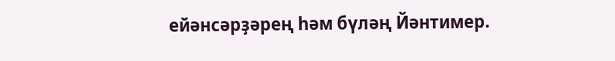ейәнсәрҙәрең һәм бүләң Йәнтимер.